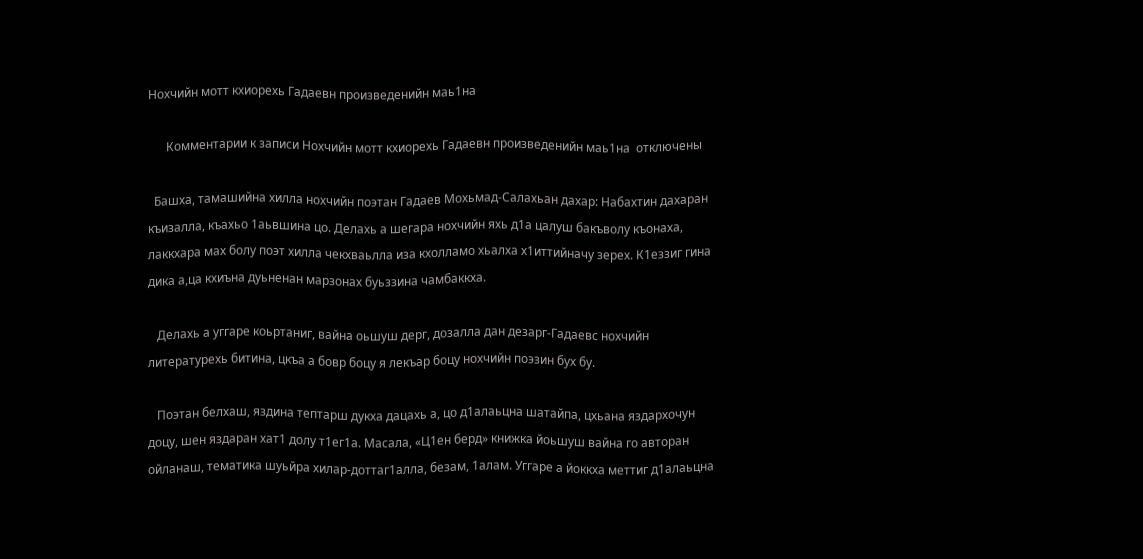Нохчийн мотт кхиорехь Гадаевн произведенийн маь1на

      Комментарии к записи Нохчийн мотт кхиорехь Гадаевн произведенийн маь1на  отключены

  Башха, тамашийна хилла нохчийн поэтан Гадаев Мохьмад-Салахьан дахар: Набахтин дахаран къизалла, къахьо 1аьвшина цо. Делахь а шегара нохчийн яхь д1а цалуш бакъволу къонаха, лаккхара мах болу поэт хилла чекхваьлла иза кхолламо хьалха х1иттийначу зерех. К1еззиг гина дика а,ца кхиъна дуьненан марзонах буьззина чамбаккха.

   Делахь а уггаре коьртаниг, вайна оьшуш дерг, дозалла дан дезарг-Гадаевс нохчийн литературехь битина, цкъа а бовр боцу я лекъар боцу нохчийн поэзин бух бу.

   Поэтан белхаш, яздина тептарш дукха дацахь а, цо д1алаьцна шатайпа, цхьана яздархочун доцу, шен яздаран хат1 долу т1ег1а. Масала, «Ц1ен берд» книжка йоьшуш вайна го авторан ойланаш, тематика шуьйра хилар-доттаг1алла, безам, 1алам. Уггаре а йоккха меттиг д1алаьцна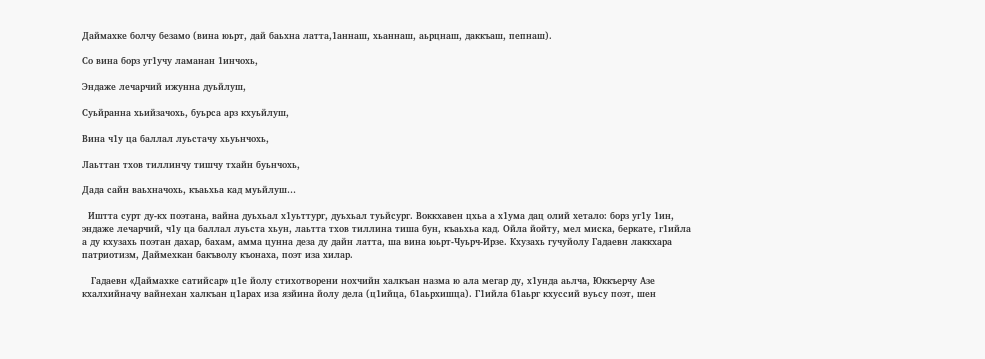Даймахке болчу безамо (вина юьрт, дай баьхна латта,1аннаш, хьаннаш, аьрцнаш, даккъаш, пепнаш).

Со вина борз уг1учу ламанан 1инчохь,

Эндаже лечарчий ижунна дуьйлуш,

Суьйранна хьийзачохь, буьрса арз кхуьйлуш,

Вина ч1у ца баллал луьстачу хьуьнчохь,

Лаьттан тхов тиллинчу тишчу тхайн буьнчохь,

Дада сайн ваьхначохь, къаьхьа кад муьйлуш…

  Иштта сурт ду-кх поэтана, вайна дуьхьал х1уьттург, дуьхьал туьйсург. Воккхавен цхьа а х1ума дац олий хетало: борз уг1у 1ин, эндаже лечарчий, ч1у ца баллал луьста хьун, лаьтта тхов тиллина тиша бун, къаьхьа кад. Ойла йойту, мел миска, беркате, г1ийла а ду кхузахь поэтан дахар, бахам, амма цунна деза ду дайн латта, ша вина юьрт-Чуьрч-Ирзе. Кхузахь гучуйолу Гадаевн лаккхара патриотизм, Даймехкан бакъволу къонаха, поэт иза хилар.

   Гадаевн «Даймахке сатийсар» ц1е йолу стихотворени нохчийн халкъан назма ю ала мегар ду, х1унда аьлча, Юккъерчу Азе кхалхийначу вайнехан халкъан ц1арах иза язйина йолу дела (ц1ийца, б1аьрхишца). Г1ийла б1аьрг кхуссий вуьсу поэт, шен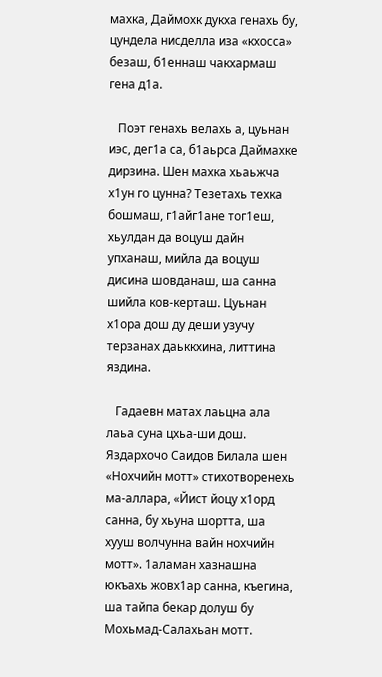махка, Даймохк дукха генахь бу, цундела нисделла иза «кхосса» безаш, б1еннаш чакхармаш гена д1а.

   Поэт генахь велахь а, цуьнан иэс, дег1а са, б1аьрса Даймахке дирзина. Шен махка хьаьжча х1ун го цунна? Тезетахь техка бошмаш, г1айг1ане тог1еш, хьулдан да воцуш дайн упханаш, мийла да воцуш дисина шовданаш, ша санна шийла ков-керташ. Цуьнан х1ора дош ду деши узучу терзанах даьккхина, литтина яздина.

   Гадаевн матах лаьцна ала лаьа суна цхьа-ши дош. Яздархочо Саидов Билала шен «Нохчийн мотт» стихотворенехь ма-аллара, «Йист йоцу х1орд санна, бу хьуна шортта, ша хууш волчунна вайн нохчийн мотт». 1аламан хазнашна юкъахь жовх1ар санна, къегина, ша тайпа бекар долуш бу Мохьмад-Салахьан мотт.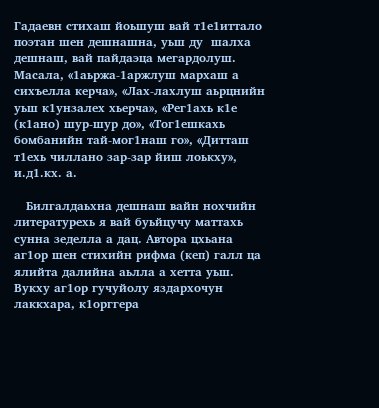Гадаевн стихаш йоьшуш вай т1е1иттало поэтан шен дешнашна, уьш ду  шалха дешнаш, вай пайдаэца мегардолуш. Масала, «1аьржа-1аржлуш мархаш а сихъелла керча», «Лах-лахлуш аьрцнийн уьш к1унзалех хьерча», «Рег1ахь к1е (к1ано) шур-шур до», «Тог1ешкахь бомбанийн тай-мог1наш го», «Дитташ т1ехь чиллано зар-зар йиш лоькху», и.д1.кх. а.

   Билгалдаьхна дешнаш вайн нохчийн литературехь я вай буьйцучу маттахь сунна зеделла а дац. Автора цхьана аг1ор шен стихийн рифма (кеп) галл ца ялийта далийна аьлла а хетта уьш. Вукху аг1ор гучуйолу яздархочун лаккхара, к1орггера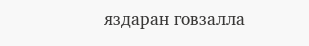яздаран говзалла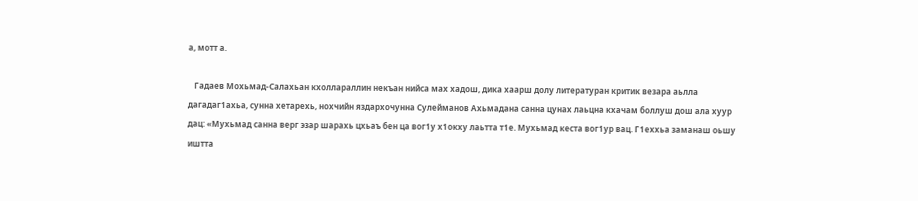а, мотт а.

   Гадаев Мохьмад-Салахьан кхоллараллин некъан нийса мах хадош, дика хаарш долу литературан критик везара аьлла дагадаг1ахьа, сунна хетарехь, нохчийн яздархочунна Сулейманов Ахьмадана санна цунах лаьцна кхачам боллуш дош ала хуур дац: «Мухьмад санна верг эзар шарахь цхьаъ бен ца вог1у х1окху лаьтта т1е. Мухьмад кеста вог1ур вац. Г1еххьа заманаш оьшу иштта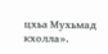цхьа Мухьмад кхолла».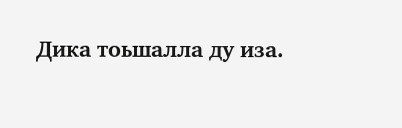Дика тоьшалла ду иза.